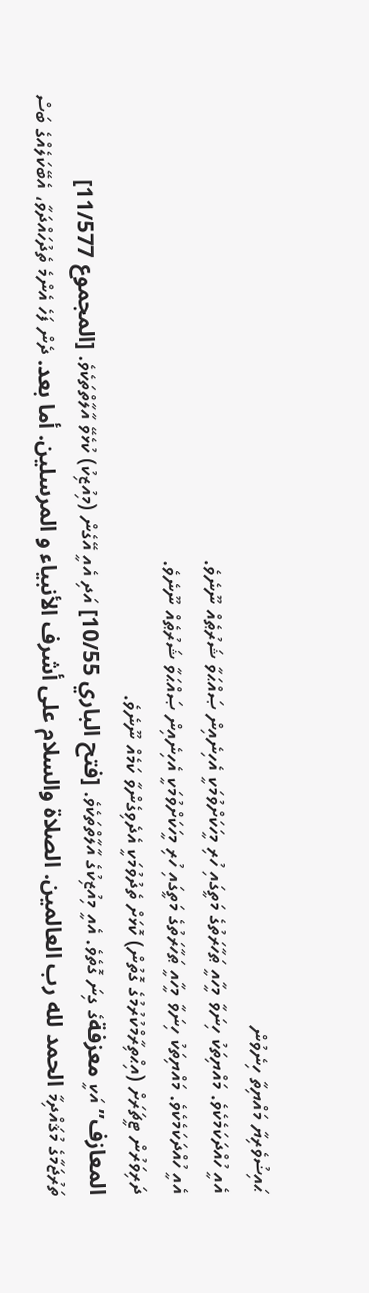ޙައިޟުވެރިޔާ މައްޔިތާ ހިނެވުން
އެއީ ހުއްދަކަމެކެވެ. މައްޔިތަކު ހިނަވާ މީހާއީ ޠަހާރަތުގެ މަތީގައި ހުރި މީހަކަށްވުމަކީ އެހިނެއިން ޞައްޙަވާ ޝަރުޠެއް ނޫނެވެ.
އެއީ ހުއްދަކަމެކެވެ. މައްޔިތަކު ހިނަވާ މީހާއީ ޠަހާރަތުގެ މަތީގައި ހުރި މީހަކަށްވުމަކީ އެހިނެއިން ޞައްޙަވާ ޝަރުޠެއް ނޫނެވެ.
ދަރިވަރުން ޓީޗަރަށް (އިޙްތިރާމްކުރުމުގެ ގޮތުން) ކޮޅަށް ތެދުވުމަކީ އެދެވިގެންވާ ކަމެއް ނޫނެވެ.
المعازف” އަކީ معزفةގެ ގިނަ ގޮތެވެ. އެއީ މިއުޒިކުގެ އާލާތްތަކެވެ. [فتح الباري 10/55] އަދި އެއީ އޭގެން (މިއުޒިކު) ކުޅެވޭ އާލާތްތަކެވެ. [المجموع 11/577]
ތަރުޖަމާގެ މުޤައްދިމާ الحمد لله رب العالمين. الصلاة والسلام على أشرف الأنبياء و المرسلين. أما بعد. ދެން ފަހެ އެންމެ ތެދުހައްދަވާ، އެބޭކަލެއްގެ ބަސް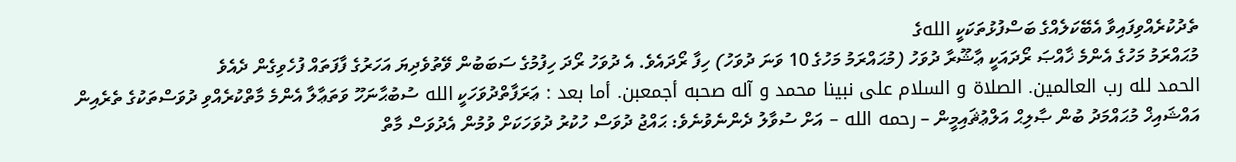ތެދުކުރެއްވިފައިވާ އެބޭކަލެއްގެ ބަސްފުޅުތަކަކީ اللهގެ
މުޙައްރަމު މަހުގެ އެންމެ ޚާއްޞަ ރޯދައަކީ ޢާޝޫރާ ދުވަހު (މުޙައްރަމު މަހުގެ 10 ވަނަ ދުވަހު) ހިފާ ރޯދައެވެ. އެ ދުވަހު ރޯދަ ހިފުމުގެ ސަބަބުން ވޭތުވެދިޔަ އަހަރުގެ ފާފަތައް ފުހެވިގެން ދެއެވެ
الحمد لله رب العالمين. الصلاة و السلام على نبينا محمد و آله صحبه أجمعبن. أما بعد : ޢަރަފާތްދުވަހަކީ الله ސުބުޙާނަހޫ ވަތަޢާލާ އެންމެ މާތްކުރެއްވި ދުވަސްތަކުގެ ތެރެއިން
އައްޝައިޚް މުޙައްމަދު ބުން ޞާލިޙް އަލްޢުޘައިމީން – رحمه الله – އަށް ސުވާލު ދެންނެވުނެވެ: ޙައްޖު ދުވަސް ހުކުރު ދުވަހަކަށް ވުމުން އެދުވަސް މާތް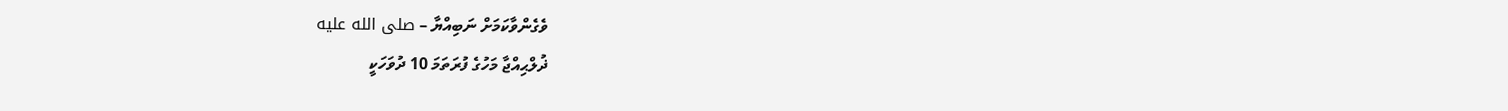ވެގެންވާކަމަށް ނަބިއްޔާ – صلى الله عليه
ޛުލްޙިއްޖާ މަހުގެ ފުރަތަމަ 10 ދުވަހަކީ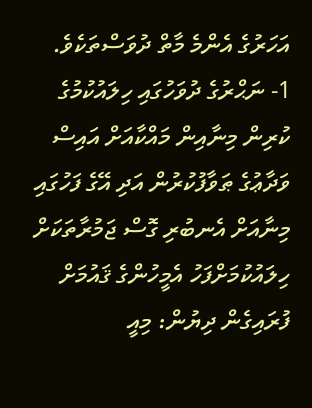އަހަރުގެ އެންމެ މާތް ދުވަސްތަކެވެ.
1- ނަޙްރުގެ ދުވަހުގައި ހިލައުކުމުގެ ކުރިން މިނާއިން މައްކާއަށް އައިސް ވަދާޢުގެ ޠަވާފުކުރުން އަދި އޭގެ ފަހުގައި މިނާއަށް އެނބުރި ގޮސް ޖަމުރާތަކަށް ހިލައުކުމަށްފަހު އެމީހުންގެ ޤައުމަށް ފުރައިގެން ދިޔުން: މިއީ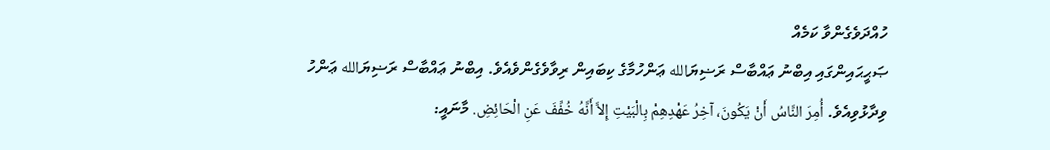ހުއްދަވެގެންވާ ކަމެއް
ޞަޙީޙައިންގައި އިބްނު ޢައްބާސް ރަޟިޔަالله ޢަންހުމާގެ ކިބައިން ރިވާވެގެންވެއެވެ. އިބްނު ޢައްބާސް ރަޟިޔަالله ޢަންހު ވިދާޅުވިއެވެ. أُمِرَ النَّاسُ أَنْ يَكُونَ، آخِرُ عَهْدِهِمْ بِالْبَيْتِ إِلاَّ أَنَّهُ خُفِّفَ عَنِ الْحَائِضِ. މާނައީ: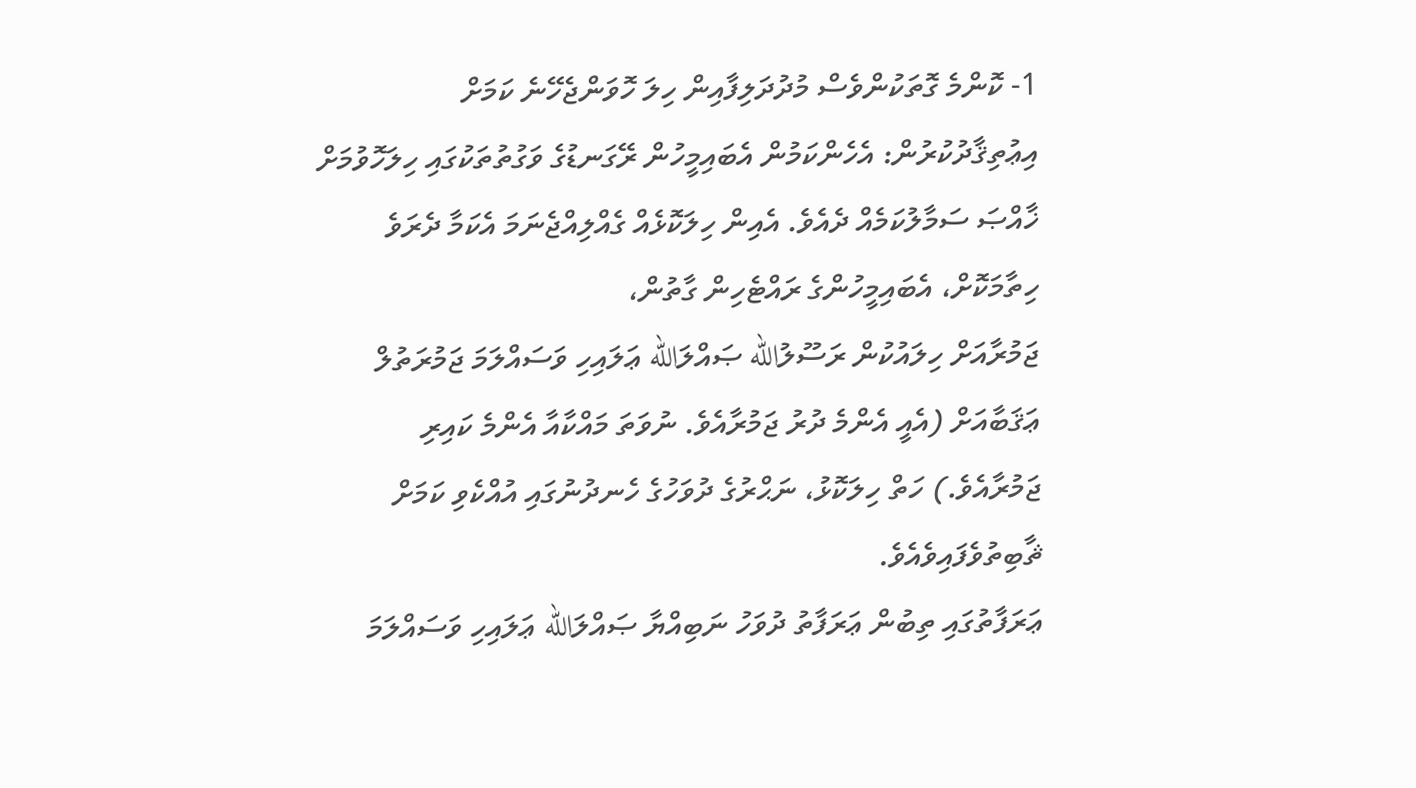1- ކޮންމެ ގޮތަކުންވެސް މުދުދަލިފާއިން ހިލަ ހޮވަންޖެހޭނެ ކަމަށް އިޢުތިޤާދުކުރުން: އެހެންކަމުން އެބައިމީހުން ރޭގަނޑުގެ ވަގުތުތަކުގައި ހިލަހޮވުމަށް ޚާއްޞަ ސަމާލުކަމެއް ދެއެވެ. އެއިން ހިލަކޮޅެއް ގެއްލިއްޖެނަމަ އެކަމާ ދެރަވެ ހިތާމަކޮށް، އެބައިމީހުންގެ ރައްޓެހިން ގާތުން،
ޖަމުރާއަށް ހިލައުކުން ރަސޫލުالله ޞައްލަالله ޢަލައިހި ވަސައްލަމަ ޖަމުރަތުލް ޢަޤަބާއަށް (އެއީ އެންމެ ދުރު ޖަމުރާއެވެ. ނުވަތަ މައްކާއާ އެންމެ ކައިރި ޖަމުރާއެވެ.) ހަތް ހިލަކޮޅު، ނަޙްރުގެ ދުވަހުގެ ހެނދުނުގައި އުއްކެވި ކަމަށް ޘާބިތުވެފައިވެއެވެ.
ޢަރަފާތުގައި ތިބުން ޢަރަފާތު ދުވަހު ނަބިއްޔާ ޞައްލަالله ޢަލައިހި ވަސައްލަމަ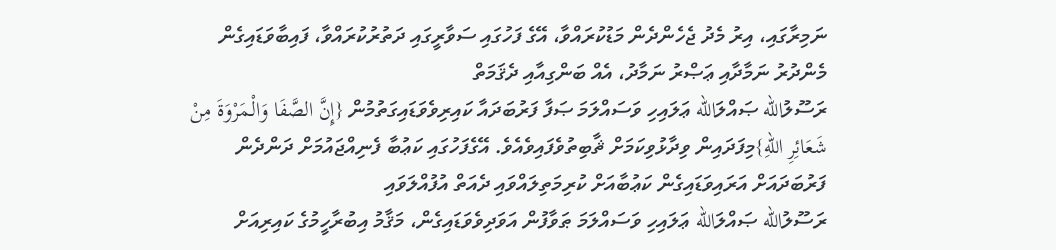ނަމިރާގައި، އިރު މެދު ޖެހެންދެން މަޑުކުރައްވާ، އޭގެ ފަހުގައި ސަވާރީގައި ދަތުރުކުރައްވާ، ފައިބާވަޑައިގެން މެންދުރު ނަމާދާއި ޢަޞްރު ނަމާދު، އެއް ބަންގިއާއި ދެޤަމަތް
ރަސޫލުالله ޞައްލަالله ޢަލައިހި ވަސައްލަމަ ޞަފާ ފަރުބަދައާ ކައިރިވެވަޑައިގަތުމުން {إِنَّ الصَّفَا وَالْـمَرْوَةَ مِنْ شَعَائِرِ اللهِ}މިފަދައިން ވިދާޅުވިކަމަށް ޘާބިތުވެފައިވެއެވެ. އޭގެފަހުގައި ކަޢުބާ ފެނިއްޖައުމަށް ދަންދެން ފަރުބަދައަށް އަރައިވަޑައިގެން ކަޢުބާއަށް ކުރިމަތިލައްވައި ދެއަތް އުފުއްލަވައި
ރަސޫލުالله ޞައްލަالله ޢަލައިހި ވަސައްލަމަ ޠަވާފުން އަވަދިވެވަޑައިގެން، މަޤާމު އިބުރާހީމުގެ ކައިރިއަށް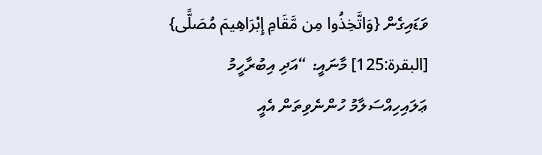ވަޑައިގެން {وَاتَّخِذُوا مِن مَّقَامِ إِبْرَاهِيمَ مُصَلًّى} [البقرة:125] މާނައީ: “އަދި އިބުރާހީމު ޢަލައިހިއްސަލާމު ހުންނެވިތަން އެއީ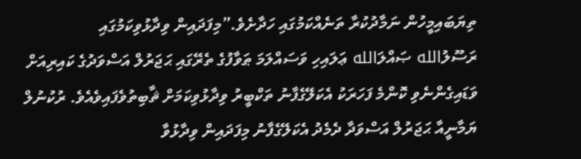ތިޔަބައިމީހުން ނަމާދުކުރާ ތަނެއްކަމުގައި ހަދާށެވެ.”މިފަދައިން ވިދާޅުވިކަމުގައި
ރަސޫލުالله ޞައްލަالله ޢަލައިހި ވަސައްލަމަ ޠަވާފުގެ ތެރޭގައި ޙަޖަރުލް އަސްވަދުގެ ކައިރިއަށް ވަޑައިގެންނެވި ކޮންމެ ފަހަރަކު އެކަލޭގެފާނު ތަކްބީރު ވިދާޅުވިކަމަށް ޘާބިތުވެފައިވެއެވެ. ރުކުނުލް ޔަމާނީއާ ޙަޖަރުލް އަސްވަދާ ދެމެދު އެކަލޭގެފާނު މިފަދައިން ވިދާޅުވާ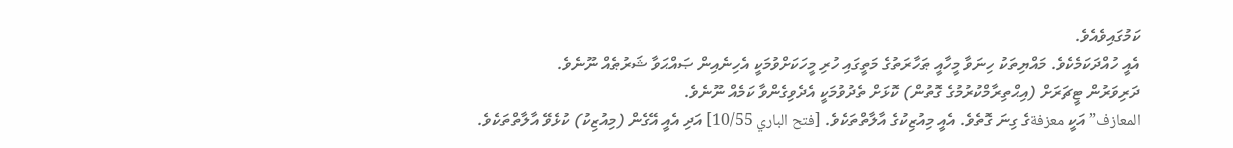ކަމުގައިވެއެވެ.
އެއީ ހުއްދަކަމެކެވެ. މައްޔިތަކު ހިނަވާ މީހާއީ ޠަހާރަތުގެ މަތީގައި ހުރި މީހަކަށްވުމަކީ އެހިނެއިން ޞައްޙަވާ ޝަރުޠެއް ނޫނެވެ.
ދަރިވަރުން ޓީޗަރަށް (އިޙްތިރާމްކުރުމުގެ ގޮތުން) ކޮޅަށް ތެދުވުމަކީ އެދެވިގެންވާ ކަމެއް ނޫނެވެ.
المعازف” އަކީ معزفةގެ ގިނަ ގޮތެވެ. އެއީ މިއުޒިކުގެ އާލާތްތަކެވެ. [فتح الباري 10/55] އަދި އެއީ އޭގެން (މިއުޒިކު) ކުޅެވޭ އާލާތްތަކެވެ.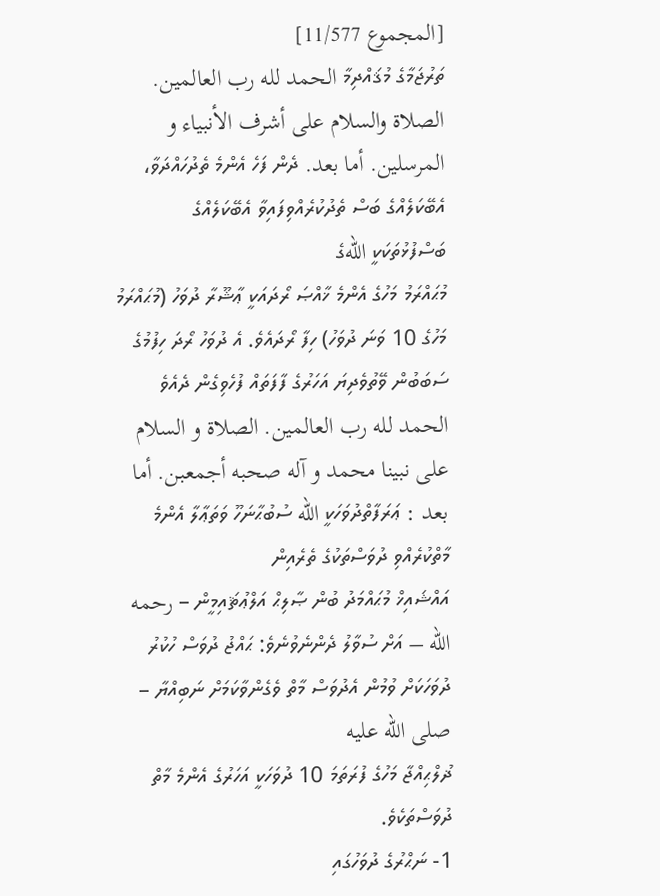[المجموع 11/577]
ތަރުޖަމާގެ މުޤައްދިމާ الحمد لله رب العالمين. الصلاة والسلام على أشرف الأنبياء و المرسلين. أما بعد. ދެން ފަހެ އެންމެ ތެދުހައްދަވާ، އެބޭކަލެއްގެ ބަސް ތެދުކުރެއްވިފައިވާ އެބޭކަލެއްގެ ބަސްފުޅުތަކަކީ اللهގެ
މުޙައްރަމު މަހުގެ އެންމެ ޚާއްޞަ ރޯދައަކީ ޢާޝޫރާ ދުވަހު (މުޙައްރަމު މަހުގެ 10 ވަނަ ދުވަހު) ހިފާ ރޯދައެވެ. އެ ދުވަހު ރޯދަ ހިފުމުގެ ސަބަބުން ވޭތުވެދިޔަ އަހަރުގެ ފާފަތައް ފުހެވިގެން ދެއެވެ
الحمد لله رب العالمين. الصلاة و السلام على نبينا محمد و آله صحبه أجمعبن. أما بعد : ޢަރަފާތްދުވަހަކީ الله ސުބުޙާނަހޫ ވަތަޢާލާ އެންމެ މާތްކުރެއްވި ދުވަސްތަކުގެ ތެރެއިން
އައްޝައިޚް މުޙައްމަދު ބުން ޞާލިޙް އަލްޢުޘައިމީން – رحمه الله – އަށް ސުވާލު ދެންނެވުނެވެ: ޙައްޖު ދުވަސް ހުކުރު ދުވަހަކަށް ވުމުން އެދުވަސް މާތް ވެގެންވާކަމަށް ނަބިއްޔާ – صلى الله عليه
ޛުލްޙިއްޖާ މަހުގެ ފުރަތަމަ 10 ދުވަހަކީ އަހަރުގެ އެންމެ މާތް ދުވަސްތަކެވެ.
1- ނަޙްރުގެ ދުވަހުގައި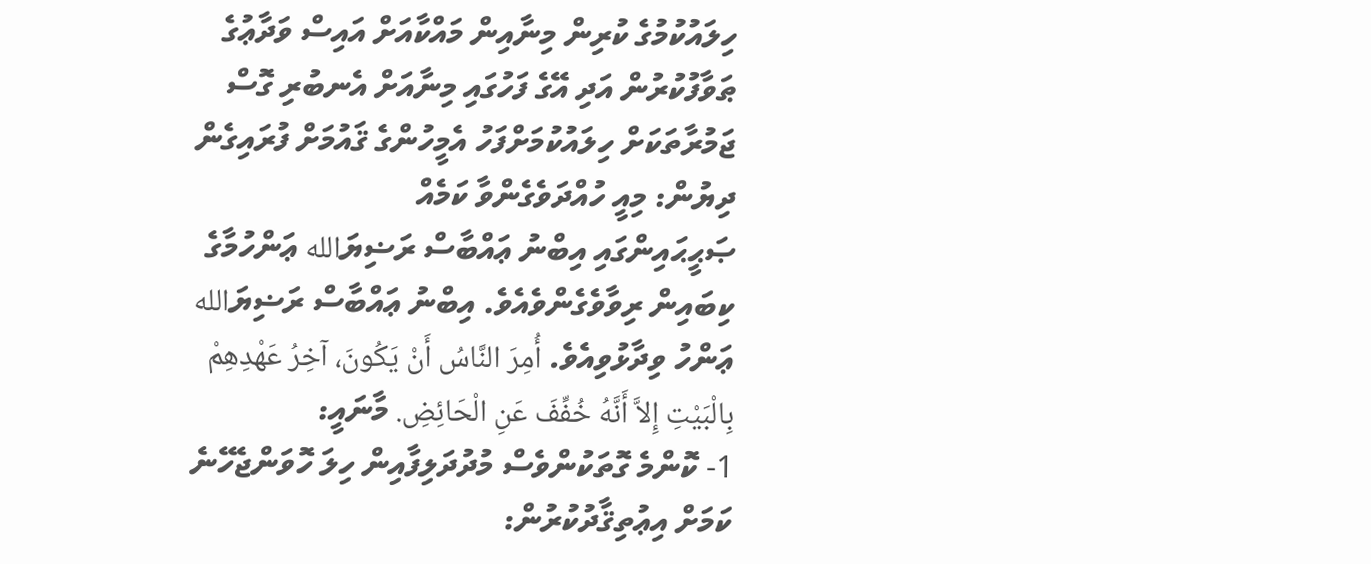ހިލައުކުމުގެ ކުރިން މިނާއިން މައްކާއަށް އައިސް ވަދާޢުގެ ޠަވާފުކުރުން އަދި އޭގެ ފަހުގައި މިނާއަށް އެނބުރި ގޮސް ޖަމުރާތަކަށް ހިލައުކުމަށްފަހު އެމީހުންގެ ޤައުމަށް ފުރައިގެން ދިޔުން: މިއީ ހުއްދަވެގެންވާ ކަމެއް
ޞަޙީޙައިންގައި އިބްނު ޢައްބާސް ރަޟިޔަالله ޢަންހުމާގެ ކިބައިން ރިވާވެގެންވެއެވެ. އިބްނު ޢައްބާސް ރަޟިޔަالله ޢަންހު ވިދާޅުވިއެވެ. أُمِرَ النَّاسُ أَنْ يَكُونَ، آخِرُ عَهْدِهِمْ بِالْبَيْتِ إِلاَّ أَنَّهُ خُفِّفَ عَنِ الْحَائِضِ. މާނައީ:
1- ކޮންމެ ގޮތަކުންވެސް މުދުދަލިފާއިން ހިލަ ހޮވަންޖެހޭނެ ކަމަށް އިޢުތިޤާދުކުރުން: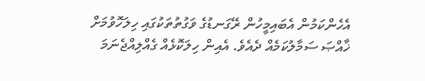އެހެންކަމުން އެބައިމީހުން ރޭގަނޑުގެ ވަގުތުތަކުގައި ހިލަހޮވުމަށް ޚާއްޞަ ސަމާލުކަމެއް ދެއެވެ. އެއިން ހިލަކޮޅެއް ގެއްލިއްޖެނަމަ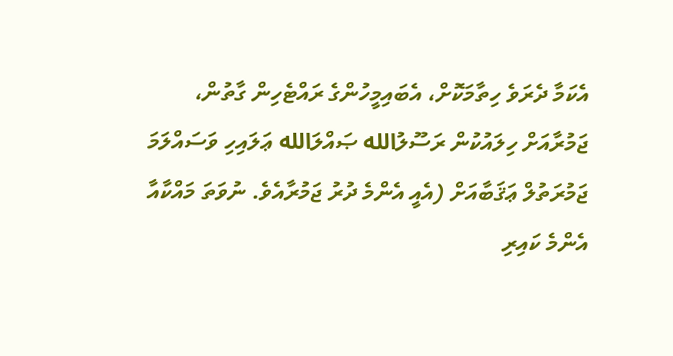އެކަމާ ދެރަވެ ހިތާމަކޮށް، އެބައިމީހުންގެ ރައްޓެހިން ގާތުން،
ޖަމުރާއަށް ހިލައުކުން ރަސޫލުالله ޞައްލަالله ޢަލައިހި ވަސައްލަމަ ޖަމުރަތުލް ޢަޤަބާއަށް (އެއީ އެންމެ ދުރު ޖަމުރާއެވެ. ނުވަތަ މައްކާއާ އެންމެ ކައިރި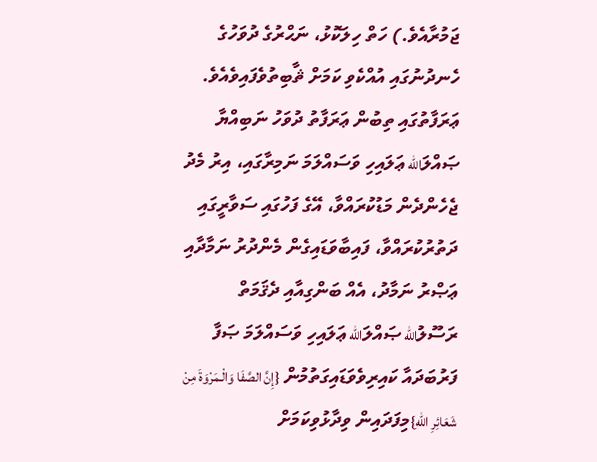ޖަމުރާއެވެ.) ހަތް ހިލަކޮޅު، ނަޙްރުގެ ދުވަހުގެ ހެނދުނުގައި އުއްކެވި ކަމަށް ޘާބިތުވެފައިވެއެވެ.
ޢަރަފާތުގައި ތިބުން ޢަރަފާތު ދުވަހު ނަބިއްޔާ ޞައްލަالله ޢަލައިހި ވަސައްލަމަ ނަމިރާގައި، އިރު މެދު ޖެހެންދެން މަޑުކުރައްވާ، އޭގެ ފަހުގައި ސަވާރީގައި ދަތުރުކުރައްވާ، ފައިބާވަޑައިގެން މެންދުރު ނަމާދާއި ޢަޞްރު ނަމާދު، އެއް ބަންގިއާއި ދެޤަމަތް
ރަސޫލުالله ޞައްލަالله ޢަލައިހި ވަސައްލަމަ ޞަފާ ފަރުބަދައާ ކައިރިވެވަޑައިގަތުމުން {إِنَّ الصَّفَا وَالْـمَرْوَةَ مِنْ شَعَائِرِ اللهِ}މިފަދައިން ވިދާޅުވިކަމަށް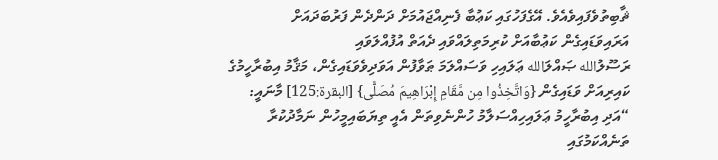ޘާބިތުވެފައިވެއެވެ. އޭގެފަހުގައި ކަޢުބާ ފެނިއްޖައުމަށް ދަންދެން ފަރުބަދައަށް އަރައިވަޑައިގެން ކަޢުބާއަށް ކުރިމަތިލައްވައި ދެއަތް އުފުއްލަވައި
ރަސޫލުالله ޞައްލަالله ޢަލައިހި ވަސައްލަމަ ޠަވާފުން އަވަދިވެވަޑައިގެން، މަޤާމު އިބުރާހީމުގެ ކައިރިއަށް ވަޑައިގެން {وَاتَّخِذُوا مِن مَّقَامِ إِبْرَاهِيمَ مُصَلًّى} [البقرة:125] މާނައީ: “އަދި އިބުރާހީމު ޢަލައިހިއްސަލާމު ހުންނެވިތަން އެއީ ތިޔަބައިމީހުން ނަމާދުކުރާ ތަނެއްކަމުގައި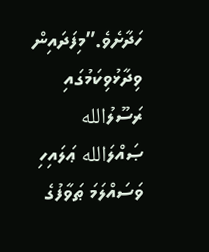ހަދާށެވެ.”މިފަދައިން ވިދާޅުވިކަމުގައި
ރަސޫލުالله ޞައްލަالله ޢަލައިހި ވަސައްލަމަ ޠަވާފުގެ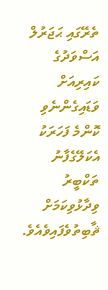ތެރޭގައި ޙަޖަރުލް އަސްވަދުގެ ކައިރިއަށް ވަޑައިގެންނެވި ކޮންމެ ފަހަރަކު އެކަލޭގެފާނު ތަކްބީރު ވިދާޅުވިކަމަށް ޘާބިތުވެފައިވެއެވެ.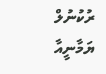ރުކުނުލް ޔަމާނީއާ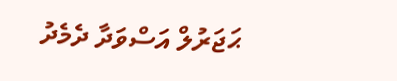ޙަޖަރުލް އަސްވަދާ ދެމެދު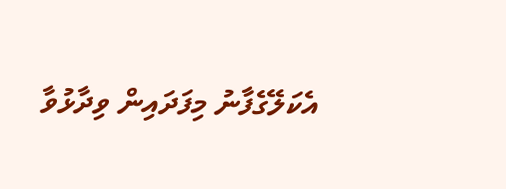އެކަލޭގެފާނު މިފަދައިން ވިދާޅުވާ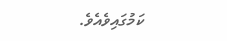ކަމުގައިވެއެވެ.